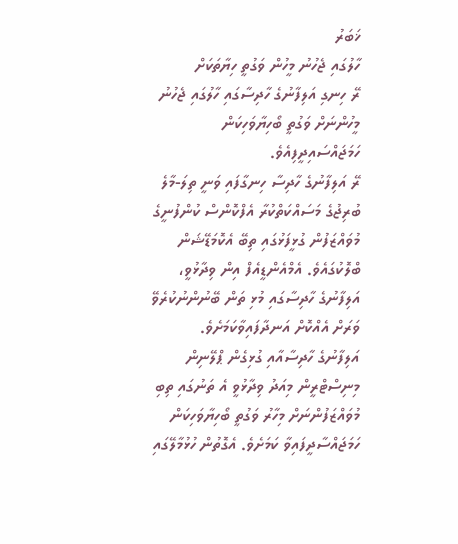ޚަބަރު
ހާލުގައި ޖެހުނު މީހުން ވަގުތީ ހިޔާތަކަށް
ރޭ ހިނގި އަލިފާނުގެ ހާދިސާގައި ހާލުގައި ޖެހުނު މީހުންނަށް ވަގުތީ ބޯހިޔާވަހިކަން ހަމަޖައްސައިދީފިއެވެ.
ރޭ އަލިފާނުގެ ހާދިސާ ހިނގާފައި ވަނީ ތިލަ-މާލެ ބުރިޖުގެ މަސައްކަތްކުރާ އެފްކޮންސް ކުންފުނީގެ މުވައްޒަފުން ގުޅީފަޅުގައި ތިބޭ އެކޮމަޑޭޝަން ބްލޮކުގައެވެ. އެމްއެންޑީއެފް އިން ވިދާޅުވީ، އަލިފާނުގެ ހާދިސާގައި މުޅި ތަން ބޭނުންނުކުރެވޭ ވަރަށް އެއްކޮށް އަނދާފައިވާކަމަށެވެ.
އަލިފާނުގެ ހާދިސާއާއި ގުޅިގެން ޕްލޭނިން މިނިސްޓްރީން މިއަދު ވިދާޅުވީ އެ ތަނުގައި ތިބި މުވައްޒަފުންނަށް މިހާރު ވަގުތީ ބޯހިޔާވަހިކަން ހަމަޖައްސާދީފައިވާ ކަމަށެވެ. އެގޮތުން ހުޅުމާލޭގައި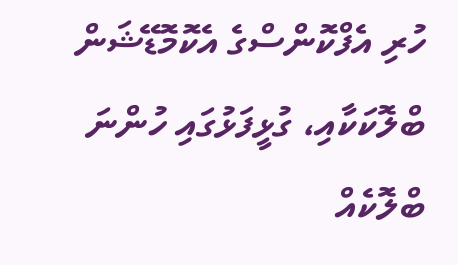ހުރި އެފްކޮންސްގެ އެކޮމޮޑޭޝަން ބްލޮކަކާއި، ގުޅީފަޅުގައި ހުންނަ ބްލޮކެއް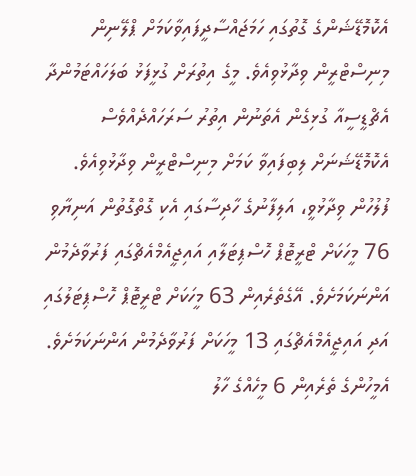އެކޮމޮޑޭޝަންގެ ގޮތުގައި ހަމަޖައްސާދީފައިވާކަމަށް ޕްލޭނިން މިނިސްޓްރީން ވިދާޅުވިއެވެ. މީގެ އިތުރަށް ގުޅީފަޅު ބަލަހައްޓަމުންދާ އެޗްޑީސީއާ ގުޅިގެން އެތަނުން އިތުރު ސަރަހައްދެއްވެސް އެކޮމޮޑޭޝަނަށް ލިބިފައިވާ ކަމަށް މިނިސްޓްރީން ވިދާޅުވިއެވެ.
ފުލުހުން ވިދާޅުވީ، އަލިފާނުގެ ހާދިސާގައި އެކި ގޮތްގޮތުން އަނިޔާވި 76 މީހަކަށް ޓްރީޓޮޕް ހޮސްޕިޓަލާއި އައިޖީއެމްއެޗްގައި ފަރުވާދެމުން އަންނަކަމަށެވެ. އޭގެތެރެއިން 63 މީހަކަށް ޓްރީޓޮޕް ހޮސްޕިޓަލުގައި އަދި އައިޖީއެމްއެޗްގައި 13 މީހަކަށް ފަރުވާދެމުން އަންނަކަމަށެވެ. އެމީހުންގެ ތެރެއިން 6 މީހެއްގެ ހާލު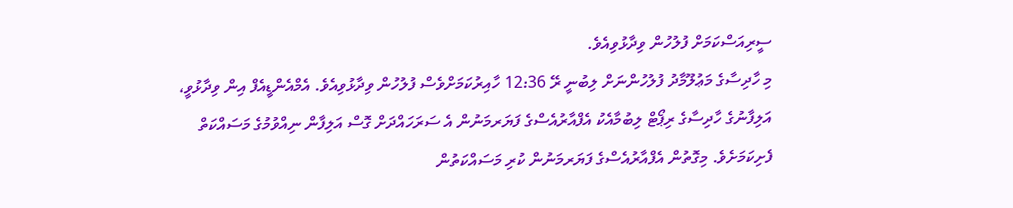ސީރިއަސްކަމަށް ފުލުހުން ވިދާޅުވިއެވެ.
މި ހާދިސާގެ މަޢުލޫމާދު ފުލުހުންނަށް ލިބުނީ ރޭ 12:36 ހާއިރުކަމަށްވެސް ފުލުހުން ވިދާޅުވިއެވެ. އެމްއެންޑީއެފް އިން ވިދާޅުވީ، އަލިފާނުގެ ހާދިސާގެ ރިޕޯޓް ލިބުމާއެކު އެފްއާރުއެސްގެ ފަޔަރމަނުން އެ ސަރަހައްދަށް ގޮސް އަލިފާން ނިއްވުމުގެ މަސައްކަތް ފެށިކަމަށެވެ. މިގޮތުން އެފްއާރުއެސްގެ ފަޔަރމަނުން ކުރި މަސައްކަތުން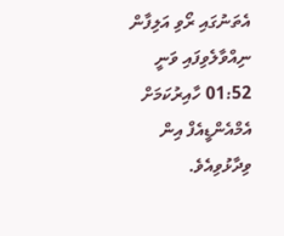އެތަނުގައި ރޯވި އަލިފާން ނިއްވާލެވިފައި ވަނީ 01:52 ހާއިރުކަމަށް އެމްއެންޑީއެފް އިން ވިދާޅުވިއެވެ.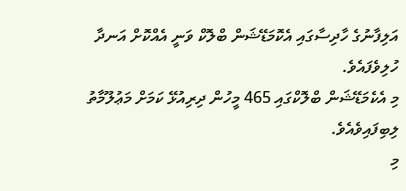އަލިފާނުގެ ހާދިސާގައި އެކޮމަޑޭޝަން ބްލޮކް ވަނީ އެއްކޮށް އަނދާ ހުލިވެފައެވެ.
މި އެކެމަޑޭޝަން ބްލޮކްގައި 465 މީހުން ދިރިއުޅޭ ކަމަށް މަޢުލޫމާތު ލިބިފައިވެއެވެ.
މި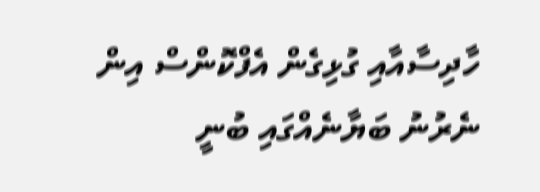ހާދިސާއާއި ގުޅިގެން އެފްކޮންސް އިން ނެރުނު ބަޔާނެއްގައި ބުނީ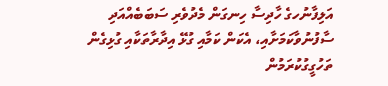އަލިފާނުހގެ ހާދިސާ ހިނގަން މެދުވެރި ސަބަބެއްއަދި ސާފުނުވާކަމަށާއި، އެކަން ކަމާއި ގުޅޭ އިދާރާތަކާއި ގުޅިގެން ތަހުގީގުކުރަމުން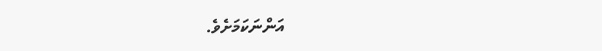އަންނަކަމަށެވެ.